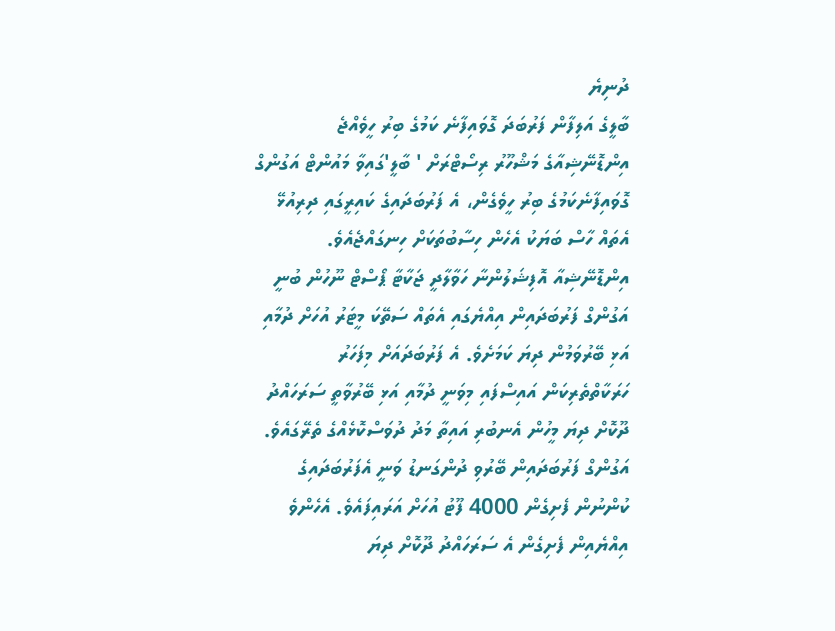ދުނިޔެ
ބާލީގެ އަލިފާން ފަރުބަދަ ގޮވައިފާނެ ކަމުގެ ބިރު ހީވެއްޖެ
އިންޑޮނޭޝިއާގެ މަޝްހޫރު ރިސޯޓްރަށް ' ބާލީ'ގައިވާ މައުންޓް އަގުންގް ގޮވައިފާނެކަމުގެ ބިރު ހީވެގެން، އެ ފަރުބަދައިގެ ކައިރީގައި ދިރިއުޅޭ އެތައް ހާސް ބަޔަކު އެހެން ހިސާބުތަކަށް ހިނގައްޖެއެވެ.
އިންޑޮނޭޝިއާ އޮފިޝަލުންނާ ހަވާލާދީ ޖަކާޓާ ޕޯސްޓް ނޫހުން ބުނީ އަގުންގް ފަރުބަދައިން އިއްޔެގައި އެތައް ސަތޭކަ މީޓަރު އުހަށް ދުމާއި އަޅި ބޭރުވަމުން ދިޔަ ކަމަށެވެ. އެ ފަރުބަދައަށް މިފަހަރު ހަރަކާތްތެރިކަން އައިސްފައި މިވަނީ ދުމާއި އަޅި ބޭރުވާތީ ސަރަހައްދު ދޫކޮށް ދިޔަ މީހުން އެނބުރި އައިތާ މަދު ދުވަސްކޮޅެއްގެ ތެރޭގައެވެ.
އަގުންގް ފަރުބަދައިން ބޭރުވި ދުންގަނޑު ވަނީ އެފަރުބަދައިގެ ކުންނުން ފެށިގެން 4000 ފޫޓު އުހަށް އަރައިފައެވެ. އެހެންވެ އިއްޔެއިން ފެށިގެން އެ ސަރަހައްދު ދޫކޮށް ދިޔަ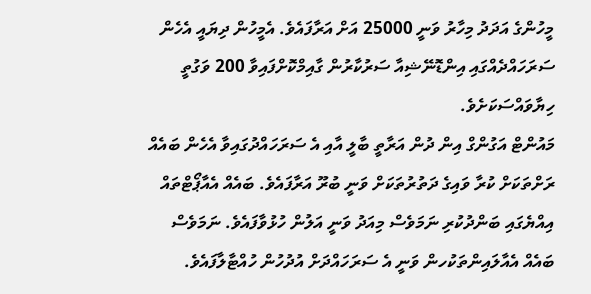މީހުންގެ އަދަދު މިހާރު ވަނީ 25000 އަށް އަރާފައެވެ. އެމީހުން ދިޔައީ އެހެން ސަރަހައްދެއްގައި އިންޑޮނޭޝިއާ ސަރުކާރުން ގާއިމްކޮށްފައިވާ 200 ވަގުތީ ހިޔާވައްސަކަށެވެ.
މައުންޓް އަގުންގް އިން ދުން އަރާތީ ބާލީ އާއި އެ ސަރަހައްދުގައިވާ އެހެން ބައެއް ރަށްތަކަށް ކުރާ ވައިގެ ދަތުރުތަކަށް ވަނީ ބުރޫ އަރާފައެވެ. ބައެއް އެއާޕޯޓްތައް އިއްޔެގައި ބަންދުކުރި ނަމަވެސް މިއަދު ވަނީ އަލުން ހުޅުވާފައެވެ. ނަމަވެސް ބައެއް އެއާލައިންތަކުހން ވަނީ އެ ސަރަހައްދަށް އުދުހުން ހުއްޓާލާފައެވެ.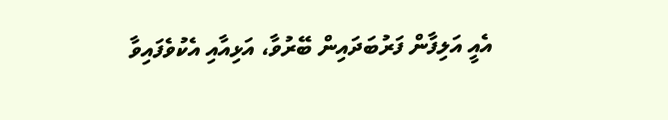އެއީ އަލިފާން ފަރުބަދައިން ބޭރުވާ، އަޅިއާއި އެކުވެފައިވާ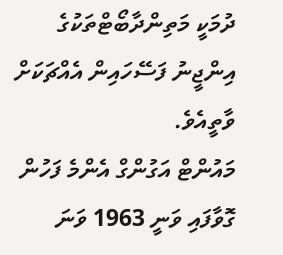ދުމަކީ މަތިންދާބޯޓްތަކުގެ އިންޖީނު ފަސޭހައިން އެއްޗަކަށް ވާތީއެވެ.
މައުންޓް އަގުންގް އެންމެ ފަހުން ގޮވާފައި ވަނީ 1963 ވަނަ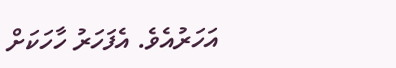އަހަރުއެވެ. އެފަހަރު ހާހަކަށް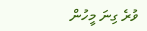ވުރެ ގިނަ މީހުން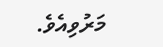މަރުވިއެވެ.